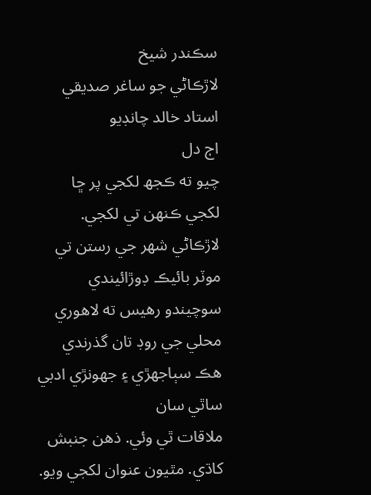سڪندر شيخ
لاڙڪاڻي جو ساغر صديقي
استاد خالد چانڊيو
اڄ دل
چيو ته ڪجھ لکجي پر ڇا لکجي ڪنهن تي لکجي. لاڙڪاڻي شھر جي رستن تي موٽر بائيڪ ڊوڙائيندي
سوچيندو رهيس ته لاهوري محلي جي روڊ تان گذرندي هڪ سٻاجهڙي ۽ جهونڙي ادبي ساٿي سان
ملاقات ٿي وئي. ذھن جنبش کاڌي. مٿيون عنوان لکجي ويو.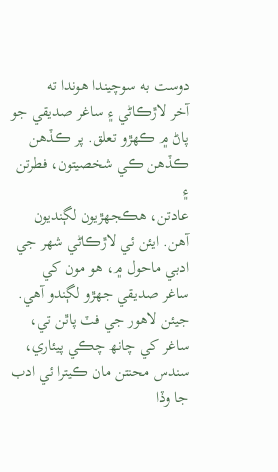دوست به سوچيندا هوندا ته
آخر لاڙڪاڻي ۽ ساغر صديقي جو پاڻ ۾ ڪهڙو تعلق. پر ڪڏھن ڪڏھن ڪي شخصيتون، فطرتن ۽
عادتن، هڪجهڙيون لڳنديون آھن. ايئن ئي لاڙڪاڻي شھر جي ادبي ماحول ۾، ھو مون کي
ساغر صديقي جهڙو لڳندو آھي. جيئن لاهور جي فٽ پاٿن تي، ساغر کي چانھ چڪي پيئاري،
سندس محنتن مان ڪيترا ئي ادب جا وڏا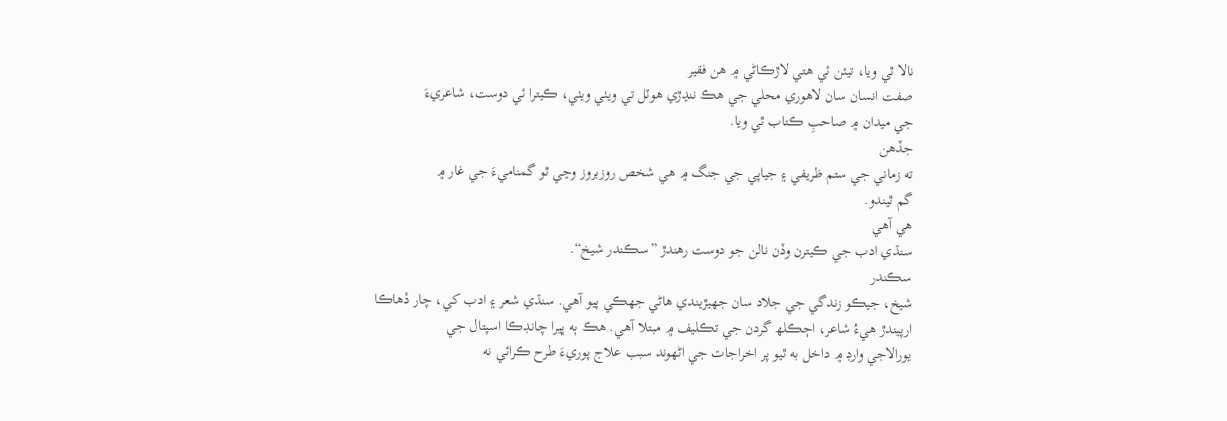نالا ٿي ويا، تيئن ئي هتي لاڙڪاڻي ۾ هن فقير
صفت انسان سان لاهوري محلي جي هڪ ننڍڙي هوٽل تي ويٺي ويٺي، ڪيترا ئي دوست، شاعريءَ
جي ميدان ۾ صاحبِ ڪتاب ٿي ويا.
جڏھن
ته زماني جي ستم ظريفي ۽ جياپي جي جنگ ۾ ھي شخص روزبروز وڃي ٿو گمناميءَ جي غار ۾
گم ٿيندو.
هي آھي
سنڌي ادب جي ڪيترن وڏن نالن جو دوست رهندڙ ”سڪندر شيخ“.
سڪندر
شيخ، جيڪو زندگي جي جلاد سان جهيڙيندي هاڻي جهڪي پيو آھي. سنڌي شعر ۽ ادب کي، چار ڏھاڪا
ارپيندڙ ھيءُ شاعر، اڄڪلھ گردن جي تڪليف ۾ مبتلا آھي. هڪ ٻه ڀيرا چانڊڪا اسپتال جي
يورالاجي وارڊ ۾ داخل به ٿيو پر اخراجات جي اڻهوند سبب علاج پوريءَ طرح ڪرائي نه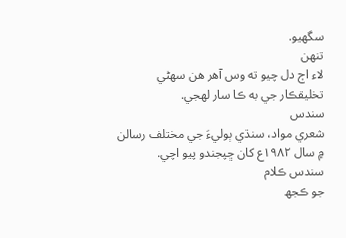سگهيو.
تنهن
لاء اڄ دل چيو ته وس آھر هن سهڻي تخليقڪار جي به ڪا سار لهجي.
سندس
شعري مواد، سنڌي ٻوليءَ جي مختلف رسالن ۾ سال ۱۹۸۲ع کان ڇپجندو پيو اچي.
سندس ڪلام
جو ڪجھ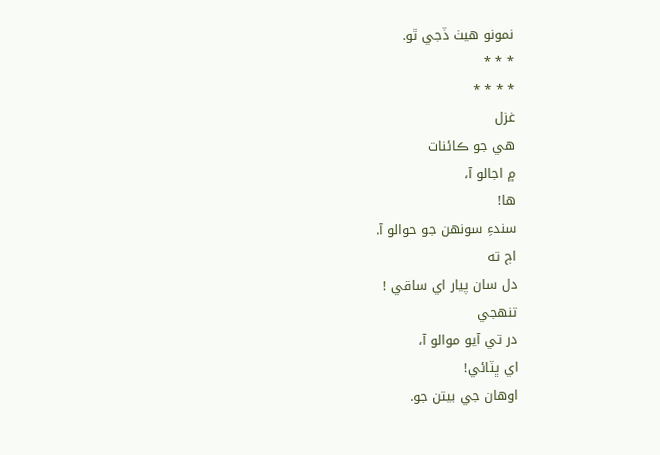نمونو هيٺ ڏجي ٿو.
* * *
* * * *
غزل
ھي جو ڪائنات
۾ اجالو آ،
ھا!
سندءِ سونھن جو حوالو آ.
اڄ ته
دل سان پيار اي ساقي !
تنھجي
در تي آيو موالو آ،
اي ڀٽائي!
اوھان جي بيتن جو.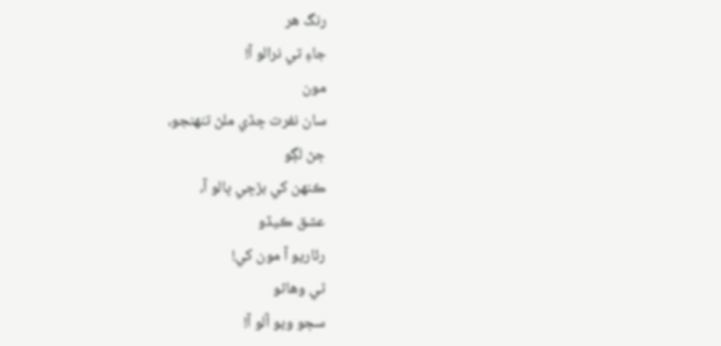رنگ ھر
جاءِ تي نرالو آ!
مون
سان نفرت ڇڏي ملڻ تنھنجو،
ڄڻ لڳو
ڪنھن کي بڙڇي ڀالو آ،
عشق ڪيڏو
رئاريو آ مون کي!
ٿي وھاڻو
سڄو ويو آلو آ!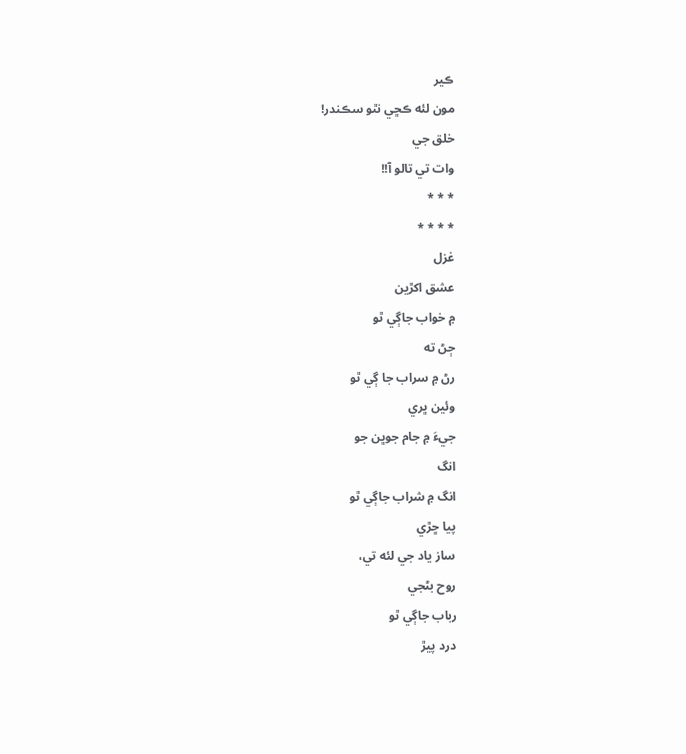ڪير
مون لئه ڪڇي نٿو سڪندر!
خلق جي
وات تي تالو آ!!
* * *
* * * *
غزل
عشق اکڙين
۾ خواب جاڳي ٿو
ڄڻ ته
رڻ ۾ سراب جا ڳي ٿو
وئين ڀري
جيءَ ۾ جام جوڀن جو
انگ
انگ ۾ شراب جاڳي ٿو
پيا ڇڙي
ساز ياد جي لئه تي،
روح بڻجي
رباب جاڳي ٿو
درد پيڙ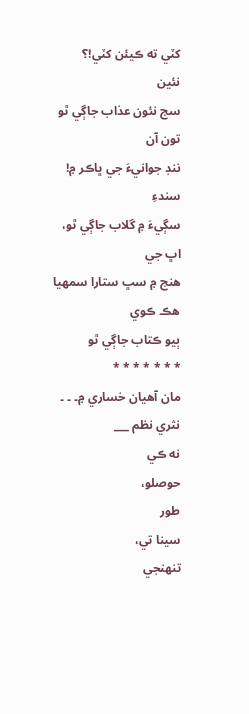کٽي ته ڪيئن کٽي!؟
نئين
سج نئون عذاب جاڳي ٿو
تون آن
ننڊ جوانيءَ جي ڀاڪر ۾!
سندءِ
سڳيءَ ۾ گلاب جاڳي ٿو،
اڀ جي
ھنج ۾ سڀ ستارا سمھيا
ھڪ ڪوي
ٻيو ڪتاب جاڳي ٿو
* * * * * * *
مان آھيان خساري ۾۔ ۔ ۔
نثري نظم ___
نه ڪي
حوصلو،
طور
سينا تي،
تنهنجي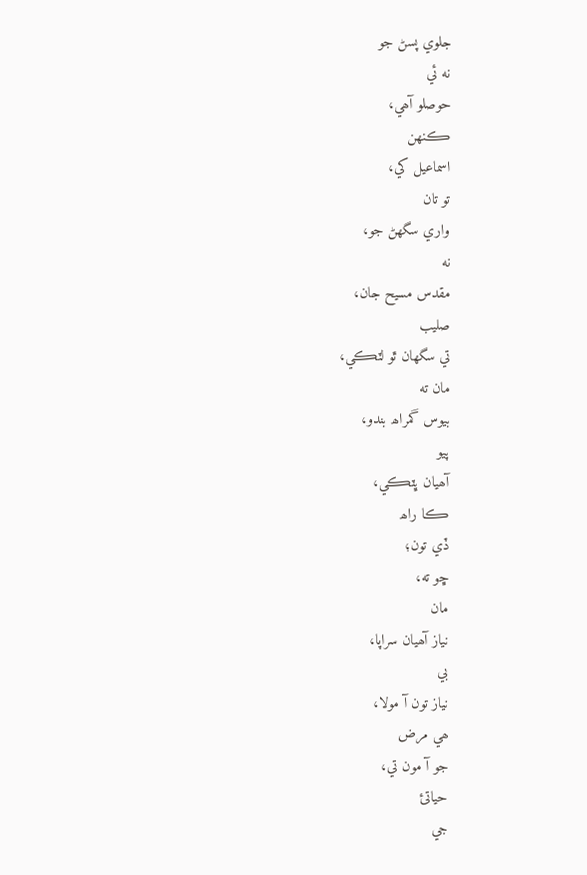جلوي پسڻ جو
نه ئي
حوصلو آھي،
ڪنھن
اسماعيل کي،
تو تان
واري سگهڻ جو،
نه
مقدس مسيح جان،
صليب
تي سگهان ٿو لٽڪي،
مان ته
بيوس گمراھ بندو،
پيو
آھيان ڀٽڪي،
ڪا راھ
ڏي تون؛
ڇو ته،
مان
نياز آھيان سراپا،
بي
نياز تون آ مولا،
ھي مرض
جو آ مون تي،
حياتئ
جي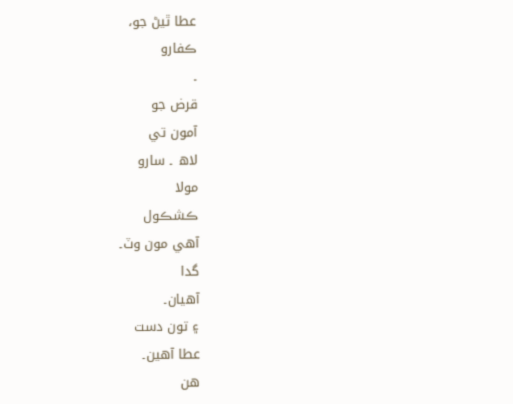عطا ٿيڻ جو،
ڪفارو
۔
قرض جو
آمون تي
لاھ ۔ سارو
مولا
ڪشڪول
آھي مون وٽ۔
گدا
آھيان۔
۽ تون دست
عطا آھين۔
ھن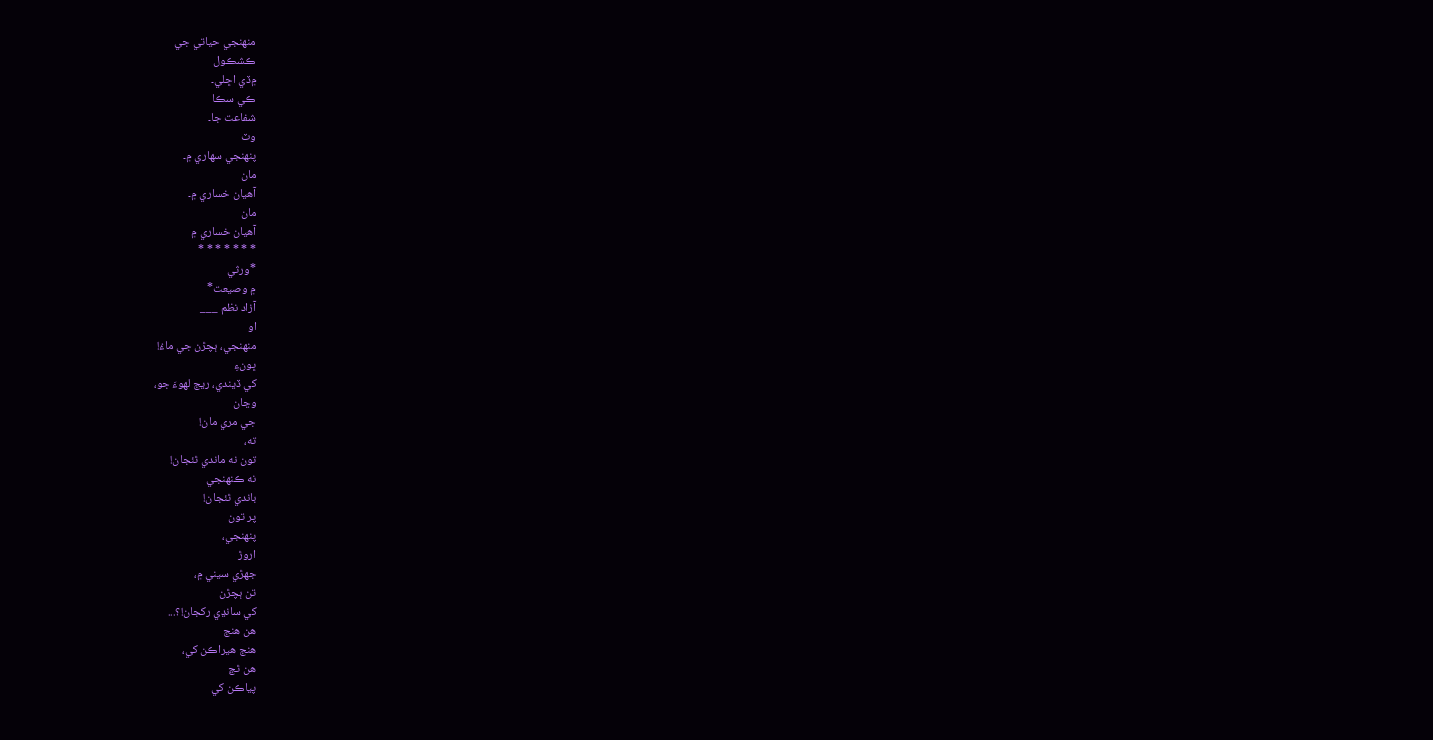منھنجي حياتي جي
ڪشڪول
۾ڏي اڇلي۔
ڪي سڪا
شفاعت جا۔
وٽ
پنھنجي سھاري ۾۔
مان
آھيان خساري ۾۔
مان
آھيان خساري ۾
* * * * * * *
*ورثي
۾ وصيعت*
آزاد نظم ___
او
منھنجي، ٻچڙن جي ماءُ!
ڀونءِ
کي ڏيندي، ريج لھوءَ جو،
وڃان
جي مري مان!
ته،
تون نه ماندي ٿئجان!
نه ڪنھنجي
باندي ٿئجان!
پر تون
پنھنجي،
اروڙ
جھڙي سيني ۾،
تن ٻچڙن
کي سانڍي رکجان!؟...
ھن ھنج
ھنج ھيراڪن کي،
ھن ٿڃ
پياڪن کي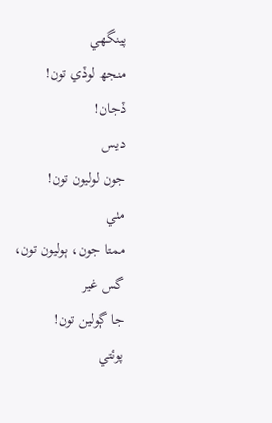پينگھي
منجھ لوڏي تون!
ڏجان!
ديس
جون لوليون تون!
مٺي
ممتا جون، ٻوليون تون،
گس غير
جا ڳولين تون!
پوئتي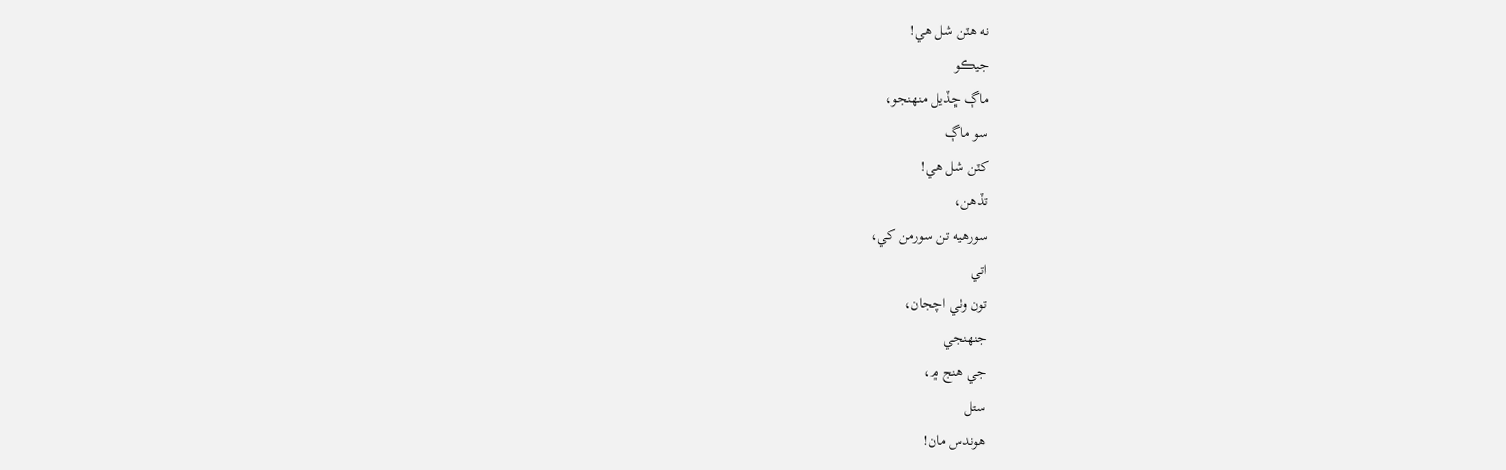نه ھٽن شل ھي!
جيڪو
ماڳ ڇڏيل منھنجو،
سو ماڳ
کٽن شل ھي!
تڏھن،
سورھيه تن سورمن کي،
اتي
تون وٺي اچجان،
جنھنجي
جي ھنج ۾،
ستل
ھوندس مان!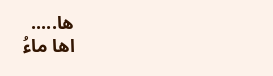ھا.....
اھا ماءُ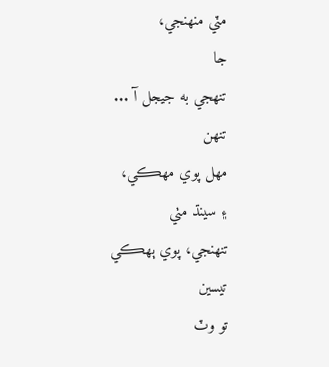مٽي منھنجي،
جا
تنھجي به جيجل آ ...
تنھن
مھل پوي مھڪي،
۽ سينڌ مٺي
تنھنجي، پوي ٻھڪي
تيسين
تو وٽ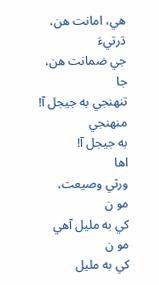ھي، امانت ھن،
ڌرتيءَ
جي ضمانت ھن،
جا
تنھنجي به جيجل آ!
منھنجي
به جيجل آ!
اھا
ورثي وصيعت،
مو ن
کي به مليل آھي
مو ن
کي به مليل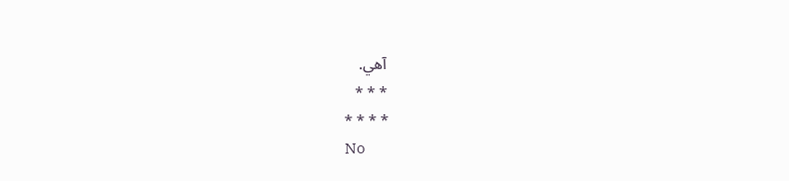آھي.
* * *
* * * *
No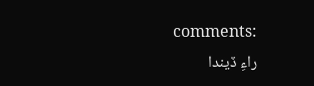comments:
راءِ ڏيندا